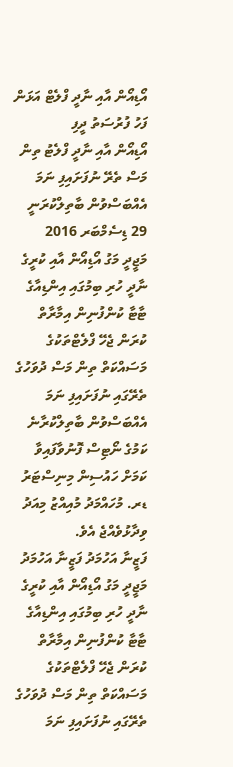އޯޑިއޯން އާއި ނާދީ ފްލެޓް އަޅަން ފަހު ފުރުސަތު ދީފި
އޯޑިއޯން އާއި ނާދީ ފްލެޓު ތިން މަސް ތެރޭ ނުފަށައިފި ނަމަ އެއްބަސްވުން ބާތިލްކުރަނީ
29 ޑިސެމްބަރ 2016
މަޖީދީ މަގު އޯޑިއޯން އާއި ކުރީގެ ނާދީ ހުރި ބިމުގައި އިންޑިއާގެ ޓާޓާ ކުންފުނިން އިމާރާތް ކުރަން ޖެހޭ ފްލެޓްތަކުގެ މަސައްކަތް ތިން މަސް ދުވަހުގެ ތެރޭގައި ނުފަށައިފި ނަމަ އެއްބަސްވުން ބާތިލްކުރާނެ ކަމުގެ ނޯޓިސް ފޮނުވާފައިވާ ކަމަށް ހައުސިން މިނިސްޓަރު ޑރ. މުހައްމަދު މުއިއްޒު މިއަދު ވިދާޅުވެއްޖެ އެވެ.
ފަޒީނާ އަހުމަދު ފަޒީނާ އަހުމަދު
މަޖީދީ މަގު އޯޑިއޯން އާއި ކުރީގެ ނާދީ ހުރި ބިމުގައި އިންޑިއާގެ ޓާޓާ ކުންފުނިން އިމާރާތް ކުރަން ޖެހޭ ފްލެޓްތަކުގެ މަސައްކަތް ތިން މަސް ދުވަހުގެ ތެރޭގައި ނުފަށައިފި ނަމަ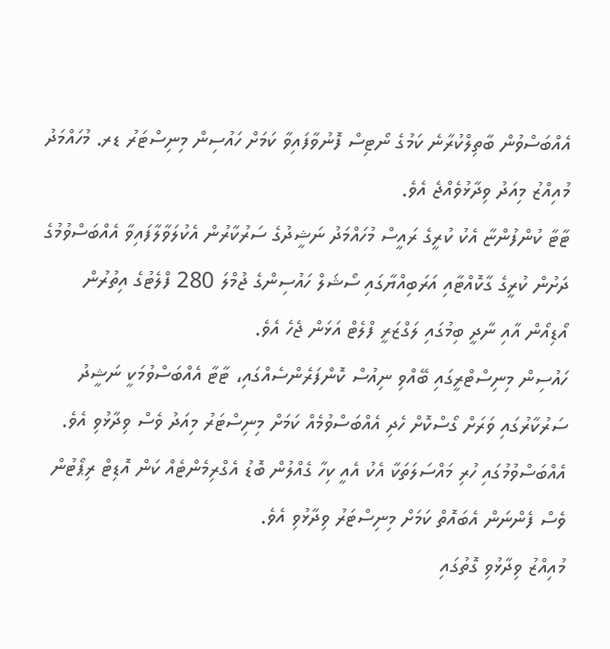އެއްބަސްވުން ބާތިލްކުރާނެ ކަމުގެ ނޯޓިސް ފޮނުވާފައިވާ ކަމަށް ހައުސިން މިނިސްޓަރު ޑރ. މުހައްމަދު މުއިއްޒު މިއަދު ވިދާޅުވެއްޖެ އެވެ.
ޓާޓާ ކުންފުންޏާ އެކު ކުރީގެ ރައީސް މުހައްމަދު ނަޝީދުގެ ސަރުކާރުން އެކުލަވާލާފައިވާ އެއްބަސްވުމުގެ ދަށުން ކުރީގެ ގާކޮއްޓާއި އަރަބިއްޔާގައި ސޯޝަލް ހައުސިންގެ ޖުމްލަ 280 ފްލެޓުގެ އިތުރުން އޯޑިއޯން އާއި ނާދީ ބިމުގައި ލަގްޒަރީ ފްލެޓް އަޅަން ޖެހެ އެވެ.
ހައުސިން މިނިސްޓްރީގައި ބޭއްވި ނިއުސް ކޮންފަރެންސެއްގައި، ޓާޓާ އެއްބަސްވުމަކީ ނަޝީދު ސަރުކާރުގައި ވަރަށް ގޯސްކޮށް ހެދި އެއްބަސްވުމެއް ކަމަށް މިނިސްޓަރު މިއަދު ވެސް ވިދާޅުވި އެވެ. އެއްބަސްވުމުގައި ހުރި މައްސަލަތަކާ އެކު އެއީ ކިހާ ގެއްލުން ބޮޑު އެގްރިމެންޓެއް ކަން އޮޑިޓް ރިޕޯޓުން ވެސް ފެންނަން އެބައޮތް ކަމަށް މިނިސްޓަރު ވިދާޅުވި އެވެ.
މުއިއްޒު ވިދާޅުވި ގޮތުގައި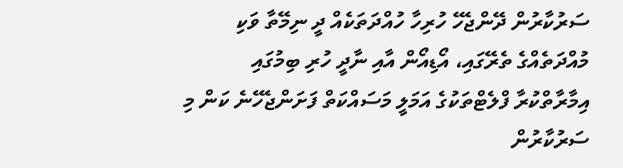ސަރުކާރުން ދޭންޖެހޭ ހުރިހާ ހުއްދަތަކެއް ދީ ނިމޭތާ ވަކި މުއްދަތެއްގެ ތެރޭގައި، އޯޑިއޯން އާއި ނާދީ ހުރި ބިމުގައި އިމާރާތްކުރާ ފްލެޓްތަކުގެ އަމަލީ މަސައްކަތް ފަށަންޖެހޭނެ ކަން މި ސަރުކާރުން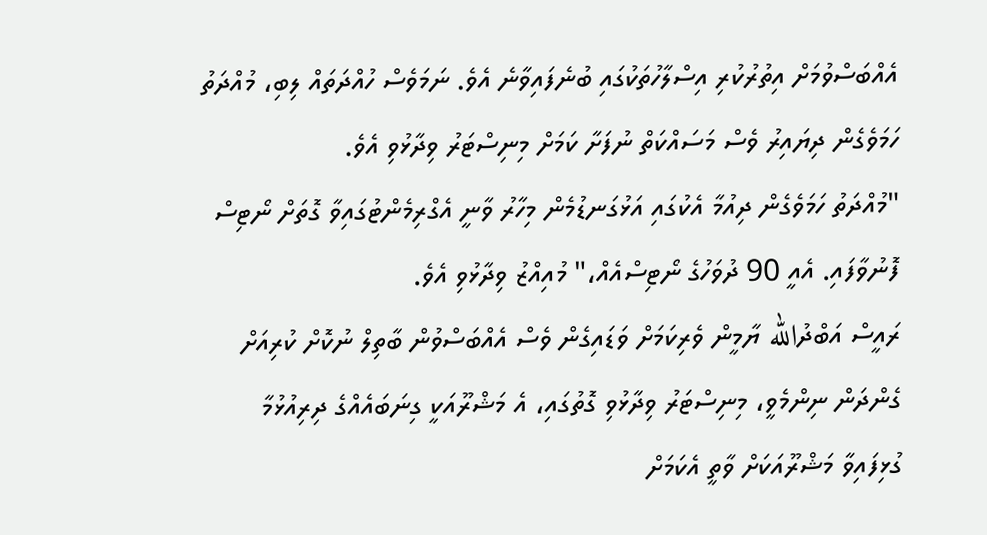އެއްބަސްވުމަށް އިތުރުކުރި އިސްލާހުތަކުގައި ބުނެފައިވާނެ އެވެ. ނަމަވެސް ހުއްދަތައް ލިބި، މުއްދަތު ހަމަވެގެން ދިޔައިރު ވެސް މަސައްކަތް ނުފަށާ ކަމަށް މިނިސްޓަރު ވިދާޅުވި އެވެ.
"މުއްދަތު ހަމަވެގެން ދިއުމާ އެކުގައި އަޅުގަނޑުމެން މިހާރު ވާނީ އެގްރިމެންޓުގައިވާ ގޮތަށް ނޯޓިސް ފޮނުވާފައި. އެއީ 90 ދުވަހުގެ ނޯޓިސްއެއް،" މުއިއްޒު ވިދާޅުވި އެވެ.
ރައީސް އަބްދުالله ޔާމީން ވެރިކަމަށް ވަޑައިގެން ވެސް އެއްބަސްވުން ބާތިލް ނުކޮށް ކުރިއަށް ގެންދަން ނިންމެވީ، މިނިސްޓަރު ވިދާޅުވި ގޮތުގައި، އެ މަޝްރޫއަކީ ގިނަބައެއްގެ ދިރިއުޅުމާ ގުޅިފައިވާ މަޝްރޫއަކަށް ވާތީ އެކަމަށް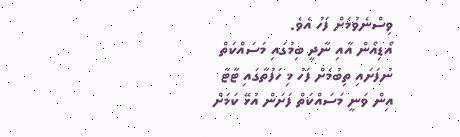ވިސްނެވުމަށް ފަހު އެވެ.
އޯޑިއޯން އާއި ނާދީ ބިމުގައި މަސައްކަތް ނުފަށައި ތިބުމަށް ފަހު މި ހަފުތާގައި ޓާޓާ އިން ވަނީ މަސައްކަތް ފަށަން އުޅޭ ކަމަށް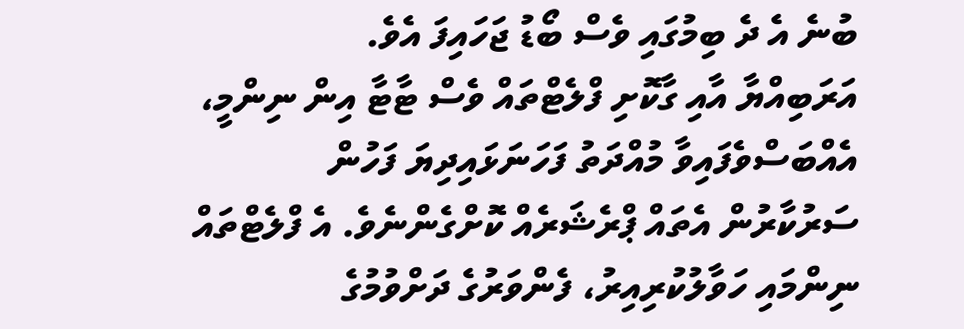ބުނެ އެ ދެ ބިމުގައި ވެސް ބޯޑު ޖަހައިފަ އެވެ.
އަރަބިއްޔާ އާއި ގާކޮށި ފްލެޓްތައް ވެސް ޓާޓާ އިން ނިންމީ، އެއްބަސްވެފައިވާ މުއްދަތު ފަހަނަޅައިދިޔަ ފަހުން ސަރުކާރުން އެތައް ޕްރެޝަރެއް ކޮށްގެންނެވެ. އެ ފްލެޓްތައް ނިންމައި ހަވާލުކުރިއިރު، ފެންވަރުގެ ދަށްވުމުގެ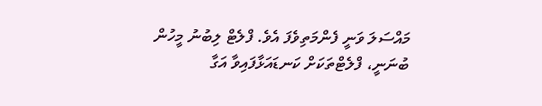މައްސަލަ ވަނީ ފެންމަތިވެފަ އެވެ. ފްލެޓް ލިބުނު މީހުން ބުނަނީ، ފްލެޓްތަކަށް ކަނޑައަޅާފައިވާ އަގާ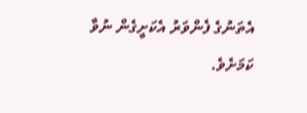އެތަނުގެ ފެންވަރު އެކަށީގެން ނުވާ ކަމަށެވެ.